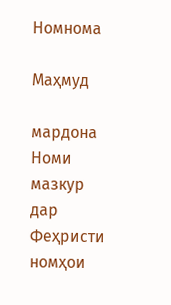Номнома

Маҳмуд

мардона
Номи мазкур дар Феҳристи номҳои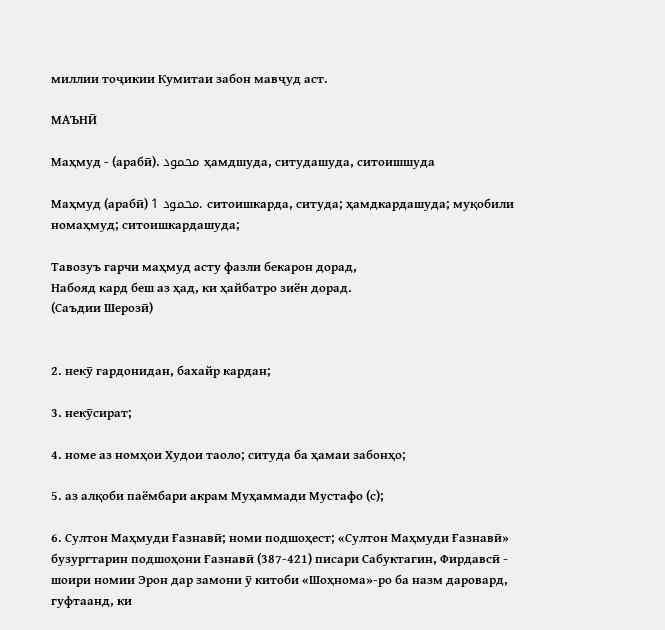миллии тоҷикии Кумитаи забон мавҷуд аст.

МАЪНӢ

Маҳмуд - (арабӣ). محمود ҳамдшуда, ситудашуда, ситоишшуда

Маҳмуд (арабӣ) محمود 1. ситоишкарда, ситуда; ҳамдкардашуда; муқобили номаҳмуд; ситоишкардашуда;

Тавозуъ гарчи маҳмуд асту фазли бекарон дорад,
Набояд кард беш аз ҳад, ки ҳайбатро зиён дорад.
(Саъдии Шерозӣ)


2. некӯ гардонидан, бахайр кардан;

3. некӯсират;

4. номе аз номҳои Худои таоло; ситуда ба ҳамаи забонҳо;

5. аз алқоби паёмбари акрам Муҳаммади Мустафо (с);

6. Султон Маҳмуди Ғазнавӣ; номи подшоҳест; «Султон Маҳмуди Ғазнавӣ» бузургтарин подшоҳони Ғазнавӣ (387-421) писари Сабуктагин, Фирдавсӣ - шоири номии Эрон дар замони ӯ китоби «Шоҳнома»-ро ба назм даровард, гуфтаанд, ки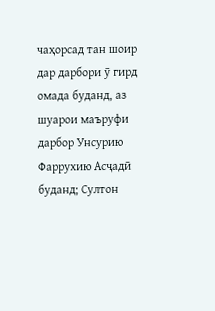чаҳорсад тан шоир дар дарбори ӯ гирд омада буданд, аз шуарои маъруфи дарбор Унсурию Фаррухию Асҷадӣ буданд; Султон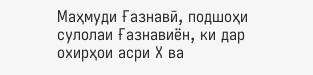Маҳмуди Ғазнавӣ, подшоҳи сулолаи Ғазнавиён, ки дар охирҳои асри Х ва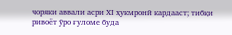чоряки аввали асри ХI ҳукмронӣ кардааст; тибқи ривоёт ӯро ғуломе буда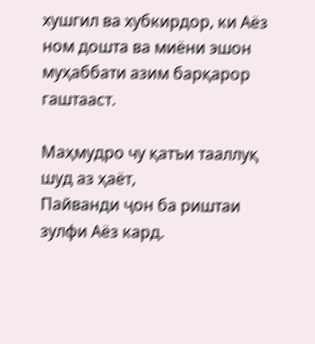хушгил ва хубкирдор, ки Аёз ном дошта ва миёни эшон муҳаббати азим барқарор гаштааст.

Маҳмудро чу қатъи тааллуқ шуд аз ҳаёт,
Пайванди ҷон ба риштаи зулфи Аёз кард.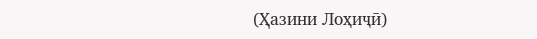(Ҳазини Лоҳиҷӣ)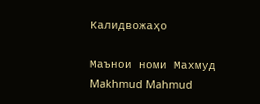Калидвожаҳо

Маънои номи Махмуд Makhmud Mahmud